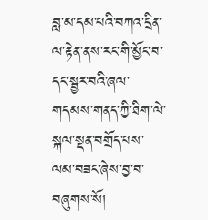བླ་མ་དམ་པའི་བཀའ་དྲིན་ལ་རྟེན་ནས་རང་གི་མྱོང་བ་དང་སྦྱར་བའི་ཞལ་གདམས་གནད་ཀྱི་ཐིག་ལེ་སྐལ་སྡན་བགྲོད་པས་ལམ་བཟང་ཞེས་བྱ་བ་བཞུགས་སོ།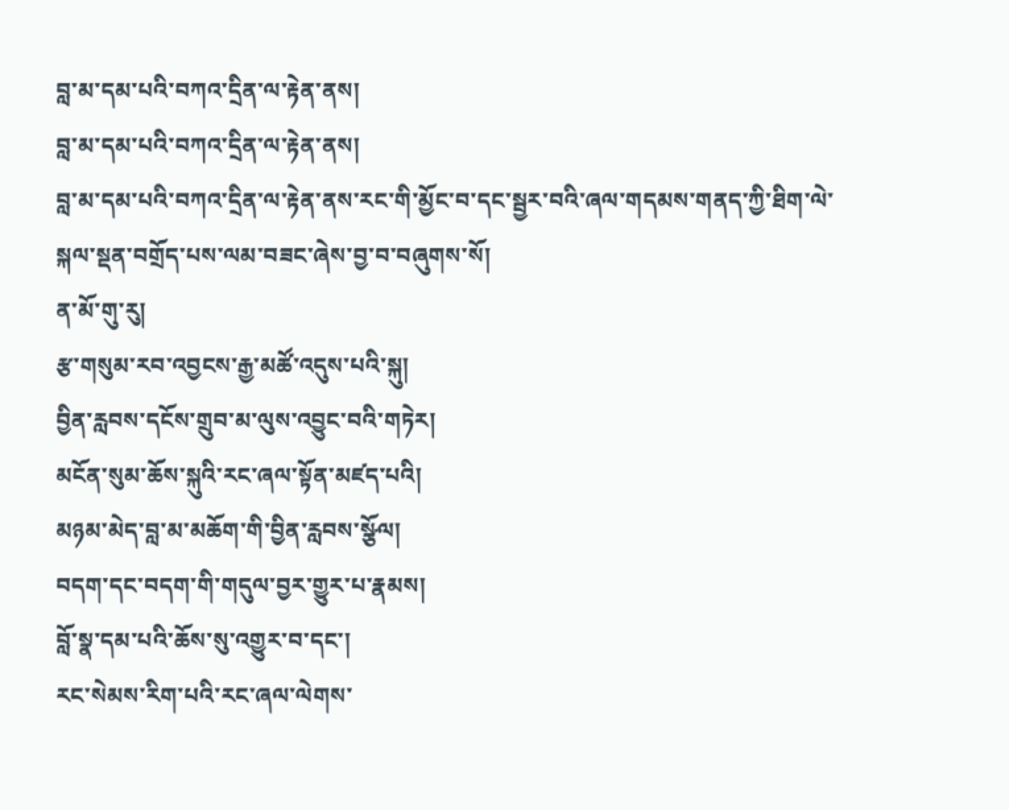བླ་མ་དམ་པའི་བཀའ་དྲིན་ལ་རྟེན་ནས།
བླ་མ་དམ་པའི་བཀའ་དྲིན་ལ་རྟེན་ནས།
བླ་མ་དམ་པའི་བཀའ་དྲིན་ལ་རྟེན་ནས་རང་གི་མྱོང་བ་དང་སྦྱར་བའི་ཞལ་གདམས་གནད་ཀྱི་ཐིག་ལེ་སྐལ་སྡན་བགྲོད་པས་ལམ་བཟང་ཞེས་བྱ་བ་བཞུགས་སོ།
ན་མོ་གུ་རུ།
རྩ་གསུམ་རབ་འབྱངས་རྒྱ་མཚོ་འདུས་པའི་སྐུ།
བྱིན་རླབས་དངོས་གྲུབ་མ་ལུས་འབྱུང་བའི་གཏེར།
མངོན་སུམ་ཆོས་སྐུའི་རང་ཞལ་སྟོན་མཛད་པའི།
མཉམ་མེད་བླ་མ་མཆོག་གི་བྱིན་རླབས་སྩོལ།
བདག་དང་བདག་གི་གདུལ་བྱར་གྱུར་པ་རྣམས།
བློ་སྣ་དམ་པའི་ཆོས་སུ་འགྱུར་བ་དང་།
རང་སེམས་རིག་པའི་རང་ཞལ་ལེགས་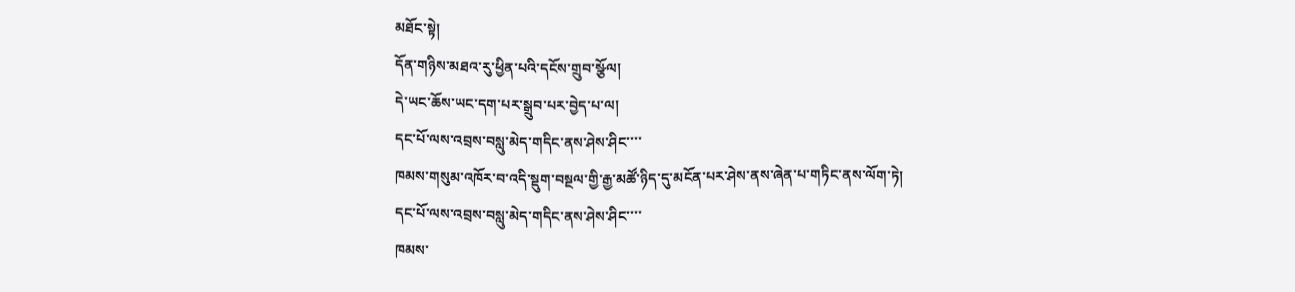མཐོང་སྟེ།
དོན་གཉིས་མཐའ་རུ་ཕྱིན་པའི་དངོས་གྲུབ་སྩོལ།
དེ་ཡང་ཆོས་ཡང་དག་པར་སྒྲུབ་པར་བྱེད་པ་ལ།
དང་པོ་ལས་འབྲས་བསླུ་མེད་གདིང་ནས་ཤེས་ཤིང་་་་
ཁམས་གསུམ་འཁོར་བ་འདི་སྡུག་བསྔལ་གྱི་རྒྱ་མཚོ་ཉིད་དུ་མངོན་པར་ཤེས་ནས་ཞེན་པ་གཏིང་ནས་ལོག་ཏེ།
དང་པོ་ལས་འབྲས་བསླུ་མེད་གདིང་ནས་ཤེས་ཤིང་་་་
ཁམས་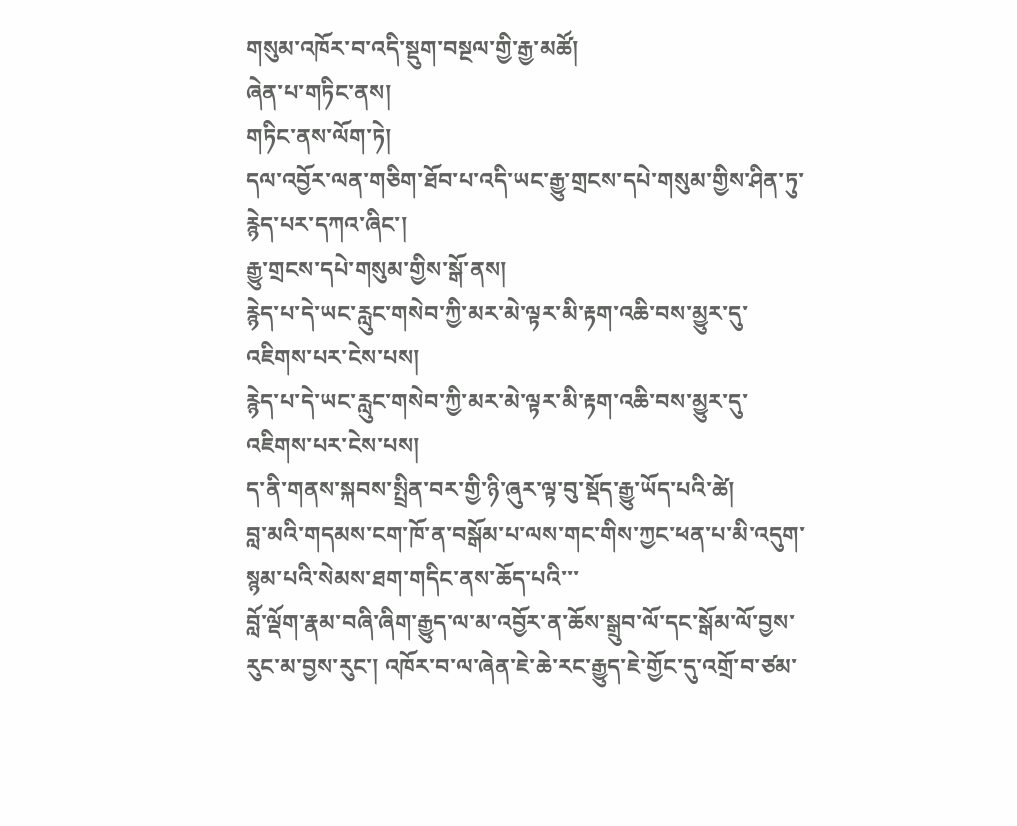གསུམ་འཁོར་བ་འདི་སྡུག་བསྔལ་གྱི་རྒྱ་མཚོ།
ཞེན་པ་གཏིང་ནས།
གཏིང་ནས་ལོག་ཏེ།
དལ་འབྱོར་ལན་གཅིག་ཐོབ་པ་འདི་ཡང་རྒྱུ་གྲངས་དཔེ་གསུམ་གྱིས་ཤིན་ཏུ་རྙེད་པར་དཀའ་ཞིང་།
རྒྱུ་གྲངས་དཔེ་གསུམ་གྱིས་སྒོ་ནས།
རྙེད་པ་དེ་ཡང་རླུང་གསེབ་ཀྱི་མར་མེ་ལྟར་མི་རྟག་འཆི་བས་མྱུར་དུ་འཇིགས་པར་ངེས་པས།
རྙེད་པ་དེ་ཡང་རླུང་གསེབ་ཀྱི་མར་མེ་ལྟར་མི་རྟག་འཆི་བས་མྱུར་དུ་འཇིགས་པར་ངེས་པས།
ད་ནི་གནས་སྐབས་སྤྲིན་བར་གྱི་ཉི་ཞུར་ལྟ་བུ་སྡོད་རྒྱུ་ཡོད་པའི་ཚེ།
བླ་མའི་གདམས་ངག་ཁོ་ན་བསྒོམ་པ་ལས་གང་གིས་ཀྱང་ཕན་པ་མི་འདུག་སྙམ་པའི་སེམས་ཐག་གདིང་ནས་ཆོད་པའི་་་
བློ་ལྡོག་རྣམ་བཞི་ཞིག་རྒྱུད་ལ་མ་འབྱོར་ན་ཆོས་སྒྲུབ་ལོ་དང་སྒོམ་ལོ་བྱས་རུང་མ་བྱས་རུང་། འཁོར་བ་ལ་ཞེན་ཇེ་ཆེ་རང་རྒྱུད་ཇེ་གྱོང་དུ་འགྲོ་བ་ཙམ་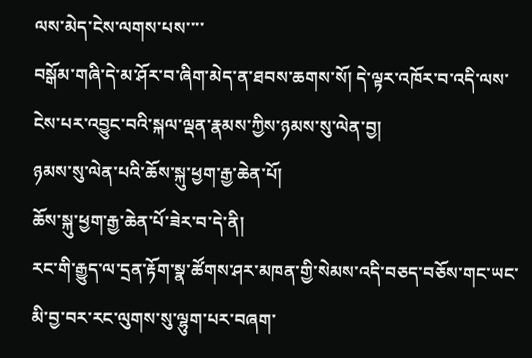ལས་མེད་ངེས་ལགས་པས་་་་
བསྒོམ་གཞི་དེ་མ་ཤོར་བ་ཞིག་མེད་ན་ཐབས་ཆགས་སོ། དེ་ལྟར་འཁོར་བ་འདི་ལས་ངེས་པར་འབྱུང་བའི་སྐལ་ལྡན་རྣམས་ཀྱིས་ཉམས་སུ་ལེན་བྱ།
ཉམས་སུ་ལེན་པའི་ཆོས་སྐུ་ཕྱག་རྒྱ་ཆེན་པོ།
ཆོས་སྐུ་ཕྱག་རྒྱ་ཆེན་པོ་ཟེར་བ་དེ་ནི།
རང་གི་རྒྱུད་ལ་དྲན་རྟོག་སྣ་ཚོགས་ཤར་མཁན་གྱི་སེམས་འདི་བཅད་བཅོས་གང་ཡང་མི་བྱ་བར་རང་ལུགས་སུ་ལྷུག་པར་བཞག་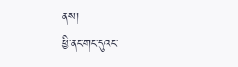ནས།
ཕྱི་ནང་གང་དུའང་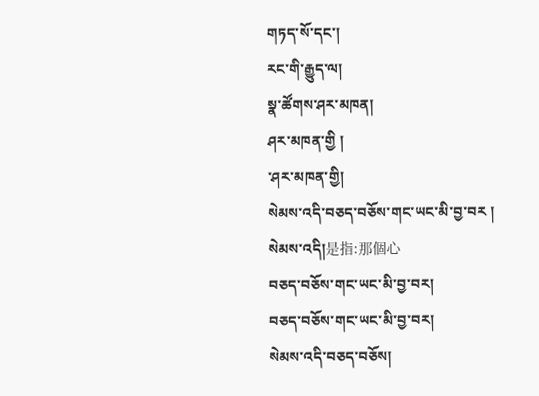གཏད་སོ་དང་།
རང་གི་རྒྱུད་ལ།
སྣ་ཚོགས་ཤར་མཁན།
ཤར་མཁན་གྱི །
་ཤར་མཁན་གྱི།
སེམས་འདི་བཅད་བཅོས་གང་ཡང་མི་བྱ་བར །
སེམས་འདི།是指:那個心
བཅད་བཅོས་གང་ཡང་མི་བྱ་བར།
བཅད་བཅོས་གང་ཡང་མི་བྱ་བར།
སེམས་འདི་བཅད་བཅོས།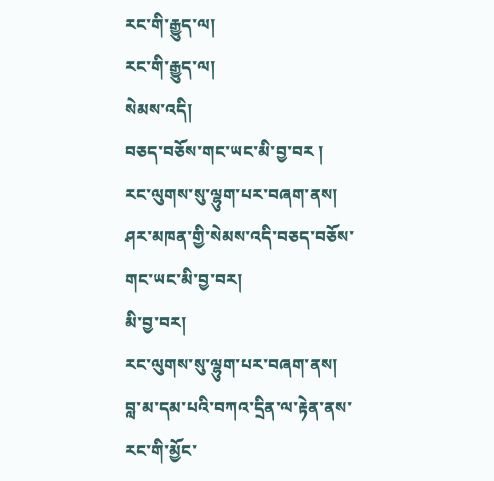རང་གི་རྒྱུད་ལ།
རང་གི་རྒྱུད་ལ།
སེམས་འདི།
བཅད་བཅོས་གང་ཡང་མི་བྱ་བར །
རང་ལུགས་སུ་ལྷུག་པར་བཞག་ནས།
ཤར་མཁན་གྱི་སེམས་འདི་བཅད་བཅོས་གང་ཡང་མི་བྱ་བར།
མི་བྱ་བར།
རང་ལུགས་སུ་ལྷུག་པར་བཞག་ནས།
བླ་མ་དམ་པའི་བཀའ་དྲིན་ལ་རྟེན་ནས་རང་གི་མྱོང་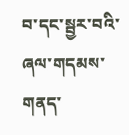བ་དང་སྦྱར་བའི་ཞལ་གདམས་གནད་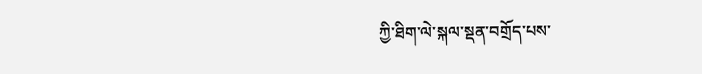ཀྱི་ཐིག་ལེ་སྐལ་སྡན་བགྲོད་པས་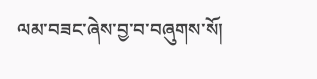ལམ་བཟང་ཞེས་བྱ་བ་བཞུགས་སོ།